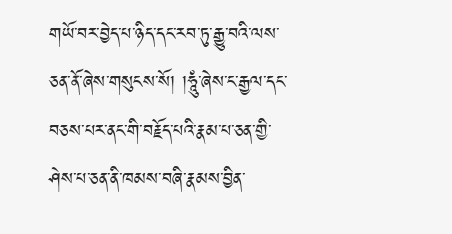གཡོ་བར་བྱེད་པ་ཉིད་དང་རབ་ཏུ་རྒྱུ་བའི་ལས་ཅན་ནོ་ཞེས་གསུངས་སོ། །ཧཱུཾ་ཞེས་ང་རྒྱལ་དང་བཅས་པར་ནང་གི་བརྗོད་པའི་རྣམ་པ་ཅན་གྱི་ཤེས་པ་ཅན་ནི་ཁམས་བཞི་རྣམས་བྱིན་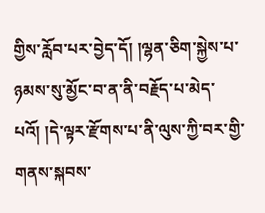གྱིས་རློབ་པར་བྱེད་དོ། །ལྷན་ཅིག་སྐྱེས་པ་ཉམས་སུ་མྱོང་བ་ན་ནི་བརྗོད་པ་མེད་པའོ། །དེ་ལྟར་རྫོགས་པ་ནི་ལུས་ཀྱི་བར་གྱི་གནས་སྐབས་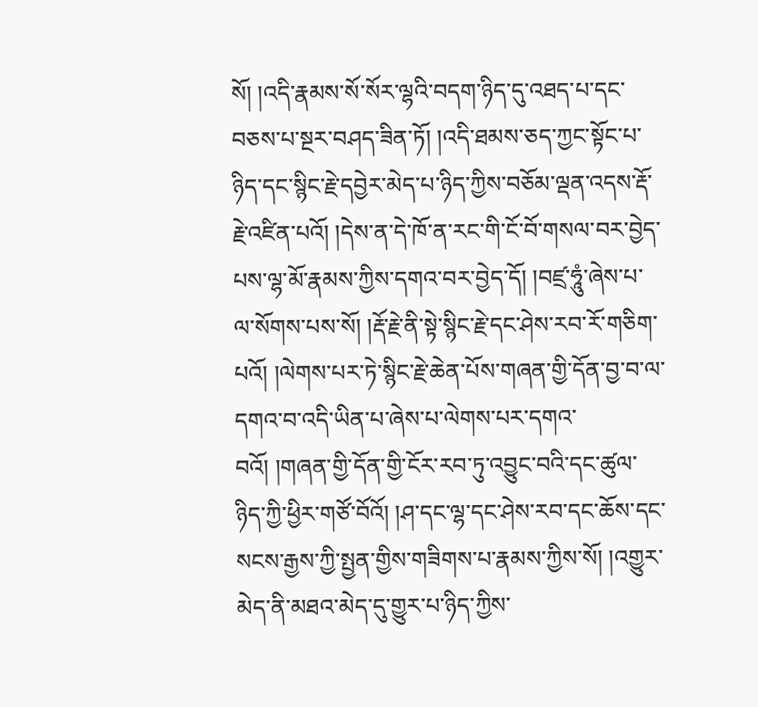སོ། །འདི་རྣམས་སོ་སོར་ལྷའི་བདག་ཉིད་དུ་འཐད་པ་དང་བཅས་པ་སྔར་བཤད་ཟིན་ཏོ། །འདི་ཐམས་ཅད་ཀྱང་སྟོང་པ་ཉིད་དང་སྙིང་རྗེ་དབྱེར་མེད་པ་ཉིད་ཀྱིས་བཅོམ་ལྡན་འདས་རྡོ་རྗེ་འཛིན་པའོ། །དེས་ན་དེ་ཁོ་ན་རང་གི་ངོ་བོ་གསལ་བར་བྱེད་པས་ལྷ་མོ་རྣམས་ཀྱིས་དགའ་བར་བྱེད་དོ། །བཛྲ་ཧཱུཾ་ཞེས་པ་ལ་སོགས་པས་སོ། །རྡོ་རྗེ་ནི་སྟེ་སྙིང་རྗེ་དང་ཤེས་རབ་རོ་གཅིག་པའོ། །ལེགས་པར་ཏེ་སྙིང་རྗེ་ཆེན་པོས་གཞན་གྱི་དོན་བྱ་བ་ལ་དགའ་བ་འདི་ཡིན་པ་ཞེས་པ་ལེགས་པར་དགའ་བའོ། །གཞན་གྱི་དོན་གྱི་ངོར་རབ་ཏུ་འབྱུང་བའི་དང་ཚུལ་ཉིད་ཀྱི་ཕྱིར་གཙོ་བོའོ། །ཤ་དང་ལྷ་དང་ཤེས་རབ་དང་ཆོས་དང་སངས་རྒྱས་ཀྱི་སྤྱན་གྱིས་གཟིགས་པ་རྣམས་ཀྱིས་སོ། །འགྱུར་མེད་ནི་མཐའ་མེད་དུ་གྱུར་པ་ཉིད་ཀྱིས་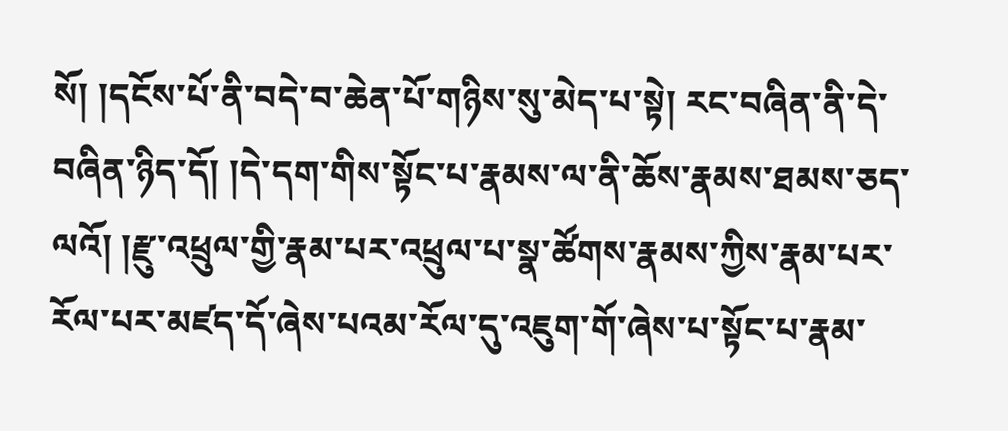སོ། །དངོས་པོ་ནི་བདེ་བ་ཆེན་པོ་གཉིས་སུ་མེད་པ་སྟེ། རང་བཞིན་ནི་དེ་བཞིན་ཉིད་དོ། །དེ་དག་གིས་སྟོང་པ་རྣམས་ལ་ནི་ཆོས་རྣམས་ཐམས་ཅད་ལའོ། །རྫུ་འཕྲུལ་གྱི་རྣམ་པར་འཕྲུལ་པ་སྣ་ཚོགས་རྣམས་ཀྱིས་རྣམ་པར་རོལ་པར་མཛད་དོ་ཞེས་པའམ་རོལ་དུ་འཇུག་གོ་ཞེས་པ་སྟོང་པ་རྣམ་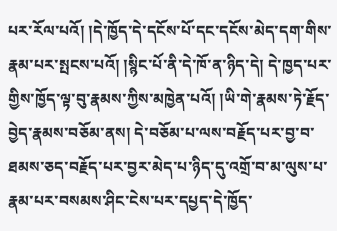པར་རོལ་པའོ། །དེ་ཁྱོད་དེ་དངོས་པོ་དང་དངོས་མེད་དག་གིས་རྣམ་པར་སྤངས་པའོ། །སྙིང་པོ་ནི་དེ་ཁོ་ན་ཉིད་དེ། དེ་ཁྱད་པར་གྱིས་ཁྱོད་ལྟ་བུ་རྣམས་ཀྱིས་མཁྱེན་པའོ། །ཡི་གེ་རྣམས་ཏེ་རྗོད་བྱེད་རྣམས་བཅོམ་ནས། དེ་བཅོམ་པ་ལས་བརྗོད་པར་བྱ་བ་ཐམས་ཅད་བརྗོད་པར་བྱར་མེད་པ་ཉིད་དུ་འགྲོ་བ་མ་ལུས་པ་རྣམ་པར་བསམས་ཤིང་ངེས་པར་དཔྱད་དེ་ཁྱོད་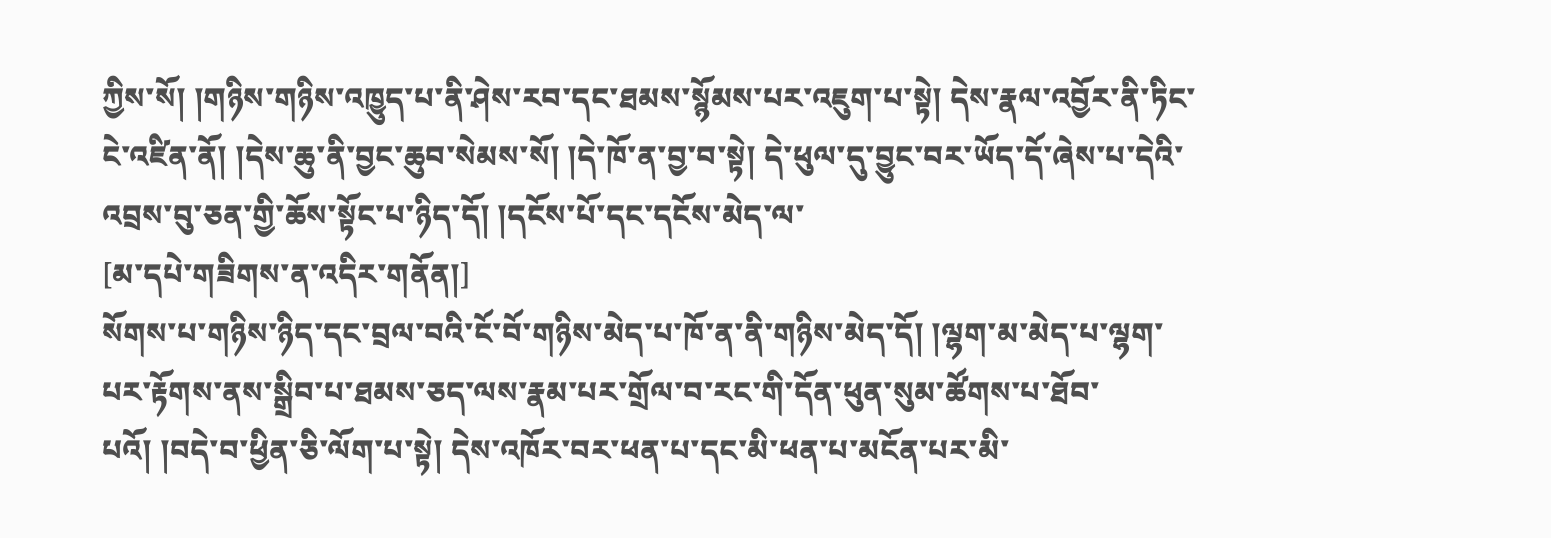ཀྱིས་སོ། །གཉིས་གཉིས་འཁྱུད་པ་ནི་ཤེས་རབ་དང་ཐམས་སྙོམས་པར་འཇུག་པ་སྟེ། དེས་རྣལ་འབྱོར་ནི་ཏིང་ངེ་འཛིན་ནོ། །དེས་ཆུ་ནི་བྱང་ཆུབ་སེམས་སོ། །དེ་ཁོ་ན་བྱ་བ་སྟེ། དེ་ཕུལ་དུ་བྱུང་བར་ཡོད་དོ་ཞེས་པ་དེའི་འབྲས་བུ་ཅན་གྱི་ཆོས་སྟོང་པ་ཉིད་དོ། །དངོས་པོ་དང་དངོས་མེད་ལ་
[མ་དཔེ་གཟིགས་ན་འདིར་གནོན།]
སོགས་པ་གཉིས་ཉིད་དང་བྲལ་བའི་ངོ་བོ་གཉིས་མེད་པ་ཁོ་ན་ནི་གཉིས་མེད་དོ། །ལྷག་མ་མེད་པ་ལྷག་པར་རྟོགས་ནས་སྒྲིབ་པ་ཐམས་ཅད་ལས་རྣམ་པར་གྲོལ་བ་རང་གི་དོན་ཕུན་སུམ་ཚོགས་པ་ཐོབ་པའོ། །བདེ་བ་ཕྱིན་ཅི་ལོག་པ་སྟེ། དེས་འཁོར་བར་ཕན་པ་དང་མི་ཕན་པ་མངོན་པར་མི་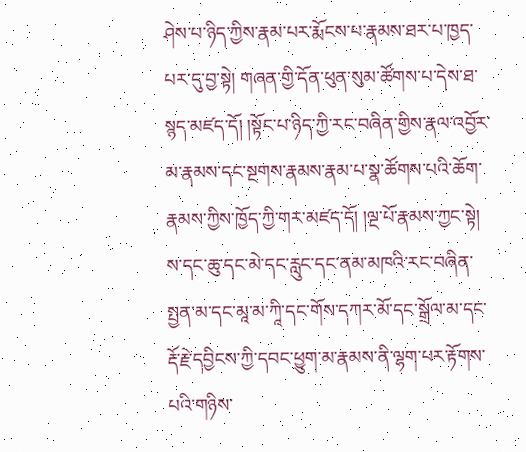ཤེས་པ་ཉིད་ཀྱིས་རྣམ་པར་རྨོངས་པ་རྣམས་ཐར་པ་ཁྱད་པར་དུ་བྱ་སྟེ། གཞན་གྱི་དོན་ཕུན་སུམ་ཚོགས་པ་དེས་ཐ་སྙད་མཛད་དོ། །སྟོང་པ་ཉིད་ཀྱི་རང་བཞིན་གྱིས་རྣལ་འབྱོར་མ་རྣམས་དང་སྔགས་རྣམས་རྣམ་པ་སྣ་ཚོགས་པའི་ཆོག་རྣམས་ཀྱིས་ཁྱོད་ཀྱི་གར་མཛད་དོ། །ལྔ་པོ་རྣམས་ཀྱང་སྟེ། ས་དང་ཆུ་དང་མེ་དང་རླུང་དང་ནམ་མཁའི་རང་བཞིན་སྤྱན་མ་དང་མཱ་མ་ཀཱི་དང་གོས་དཀར་མོ་དང་སྒྲོལ་མ་དང་རྡོ་རྗེ་དབྱིངས་ཀྱི་དབང་ཕྱུག་མ་རྣམས་ནི་ལྷག་པར་རྟོགས་པའི་གཉིས་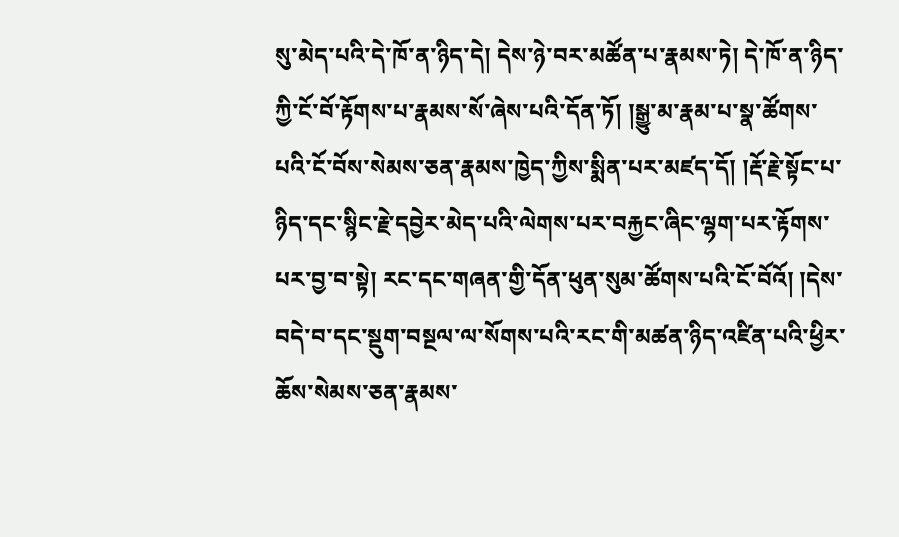སུ་མེད་པའི་དེ་ཁོ་ན་ཉིད་དེ། དེས་ཉེ་བར་མཚོན་པ་རྣམས་ཏེ། དེ་ཁོ་ན་ཉིད་ཀྱི་ངོ་བོ་རྟོགས་པ་རྣམས་སོ་ཞེས་པའི་དོན་ཏོ། །སྒྱུ་མ་རྣམ་པ་སྣ་ཚོགས་པའི་ངོ་བོས་སེམས་ཅན་རྣམས་ཁྱེད་ཀྱིས་སྨིན་པར་མཛད་དོ། །རྡོ་རྗེ་སྟོང་པ་ཉིད་དང་སྙིང་རྗེ་དབྱེར་མེད་པའི་ལེགས་པར་བརྐྱང་ཞིང་ལྷག་པར་རྟོགས་པར་བྱ་བ་སྟེ། རང་དང་གཞན་གྱི་དོན་ཕུན་སུམ་ཚོགས་པའི་ངོ་བོའོ། །དེས་བདེ་བ་དང་སྡུག་བསྔལ་ལ་སོགས་པའི་རང་གི་མཚན་ཉིད་འཛིན་པའི་ཕྱིར་ཆོས་སེམས་ཅན་རྣམས་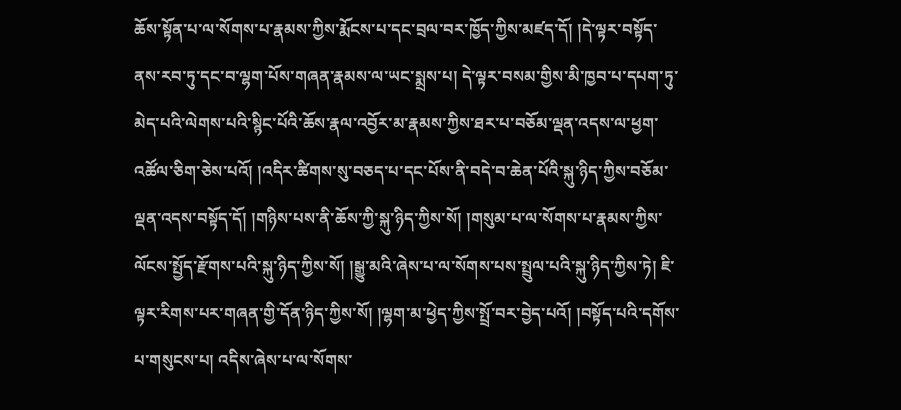ཆོས་སྟོན་པ་ལ་སོགས་པ་རྣམས་ཀྱིས་རྨོངས་པ་དང་བྲལ་བར་ཁྱོད་ཀྱིས་མཛད་དོ། །དེ་ལྟར་བསྟོད་ནས་རབ་ཏུ་དང་བ་ལྷག་པོས་གཞན་རྣམས་ལ་ཡང་སྨྲས་པ། དེ་ལྟར་བསམ་གྱིས་མི་ཁྱབ་པ་དཔག་ཏུ་མེད་པའི་ལེགས་པའི་སྙིང་པོའི་ཆོས་རྣལ་འབྱོར་མ་རྣམས་ཀྱིས་ཐར་པ་བཅོམ་ལྡན་འདས་ལ་ཕྱག་འཚོལ་ཅིག་ཅེས་པའོ། །འདིར་ཚིགས་སུ་བཅད་པ་དང་པོས་ནི་བདེ་བ་ཆེན་པོའི་སྐུ་ཉིད་ཀྱིས་བཅོམ་ལྡན་འདས་བསྟོད་དོ། །གཉིས་པས་ནི་ཆོས་ཀྱི་སྐུ་ཉིད་ཀྱིས་སོ། །གསུམ་པ་ལ་སོགས་པ་རྣམས་ཀྱིས་ལོངས་སྤྱོད་རྫོགས་པའི་སྐུ་ཉིད་ཀྱིས་སོ། །སྒྱུ་མའི་ཞེས་པ་ལ་སོགས་པས་སྤྲུལ་པའི་སྐུ་ཉིད་ཀྱིས་ཏེ། ཇི་ལྟར་རིགས་པར་གཞན་གྱི་དོན་ཉིད་ཀྱིས་སོ། །ལྷག་མ་ཕྱེད་ཀྱིས་སྤྲོ་བར་བྱེད་པའོ། །བསྟོད་པའི་དགོས་པ་གསུངས་པ། འདིས་ཞེས་པ་ལ་སོགས་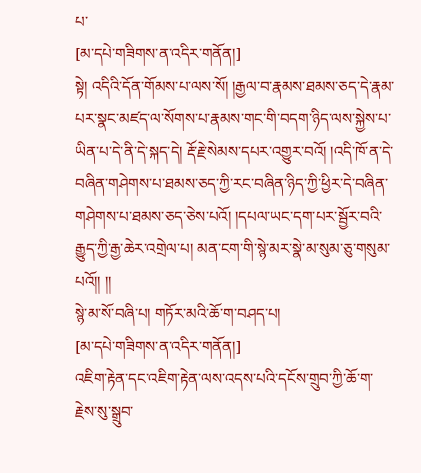པ་
[མ་དཔེ་གཟིགས་ན་འདིར་གནོན།]
སྟེ། འདིའི་དོན་གོམས་པ་ལས་སོ། །རྒྱལ་བ་རྣམས་ཐམས་ཅད་དེ་རྣམ་པར་སྣང་མཛད་ལ་སོགས་པ་རྣམས་གང་གི་བདག་ཉིད་ལས་སྐྱེས་པ་ཡིན་པ་དེ་ནི་དེ་སྐད་དེ། རྡོ་རྗེ་སེམས་དཔར་འགྱུར་བའོ། །འདི་ཁོ་ན་དེ་བཞིན་གཤེགས་པ་ཐམས་ཅད་ཀྱི་རང་བཞིན་ཉིད་ཀྱི་ཕྱིར་དེ་བཞིན་གཤེགས་པ་ཐམས་ཅད་ཅེས་པའོ། །དཔལ་ཡང་དག་པར་སྦྱོར་བའི་རྒྱུད་ཀྱི་རྒྱ་ཆེར་འགྲེལ་པ། མན་ངག་གི་སྙེ་མར་སྣེ་མ་སུམ་ཅུ་གསུམ་པའོ།། །།
སྙེ་མ་སོ་བཞི་པ། གཏོར་མའི་ཆོ་ག་བཤད་པ།
[མ་དཔེ་གཟིགས་ན་འདིར་གནོན།]
འཇིག་རྟེན་དང་འཇིག་རྟེན་ལས་འདས་པའི་དངོས་གྲུབ་ཀྱི་ཆོ་ག་རྗེས་སུ་སྒྲུབ་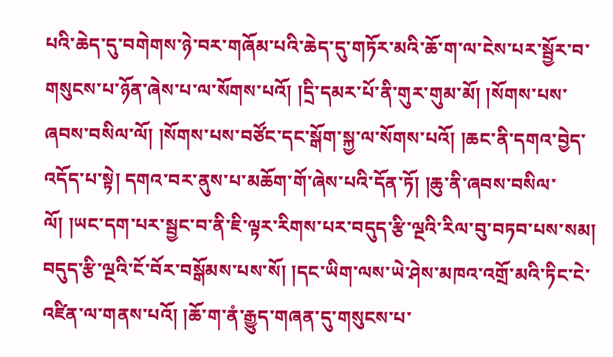པའི་ཆེད་དུ་བགེགས་ཉེ་བར་གཞོམ་པའི་ཆེད་དུ་གཏོར་མའི་ཆོ་ག་ལ་ངེས་པར་སྦྱོར་བ་གསུངས་པ་ཉོན་ཞེས་པ་ལ་སོགས་པའོ། །དྲི་དམར་པོ་ནི་གུར་གུམ་མོ། །སོགས་པས་ཞབས་བསིལ་ལོ། །སོགས་པས་བཙོང་དང་སྒོག་སྐྱ་ལ་སོགས་པའོ། །ཆང་ནི་དགའ་བྱེད་འདོད་པ་སྟེ། དགའ་བར་ནུས་པ་མཆོག་གོ་ཞེས་པའི་དོན་ཏོ། །ཆུ་ནི་ཞབས་བསིལ་ལོ། །ཡང་དག་པར་སྦྱང་བ་ནི་ཇི་ལྟར་རིགས་པར་བདུད་རྩི་ལྔའི་རིལ་བུ་བཏབ་པས་སམ། བདུད་རྩི་ལྔའི་ངོ་བོར་བསྒོམས་པས་སོ། །དང་ཡིག་ལས་ཡེ་ཤེས་མཁའ་འགྲོ་མའི་ཏིང་ངེ་འཛིན་ལ་གནས་པའོ། །ཆོ་ག་ནཾ་རྒྱུད་གཞན་དུ་གསུངས་པ་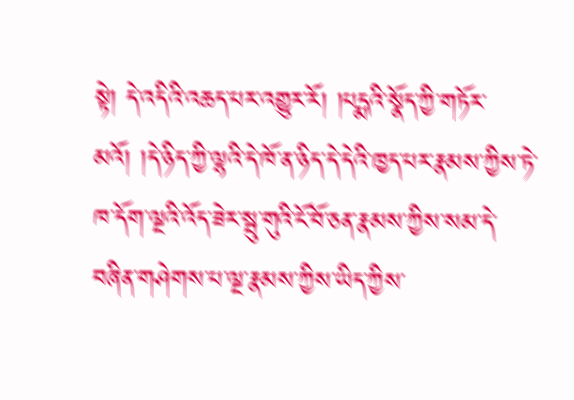སྟེ། དེ་འདིའི་འཆད་པར་འགྱུར་རོ། །པདྨའི་སྣོད་ཀྱི་གཏོར་མའོ། །དེ་ཉིད་ཀྱི་ལྷའི་དེ་ཁོ་ན་ཉིད་དེ་དེའི་ཁྱད་པར་རྣམས་ཀྱིས་ཏེ་ཁ་དོག་ལྔའི་འོད་ཟེར་སྦུ་གུའི་ངོ་བོ་ཅན་རྣམས་ཀྱིས་སམ་དེ་བཞིན་གཤེགས་པ་ལྔ་རྣམས་ཀྱིས་ཡིད་ཀྱིས་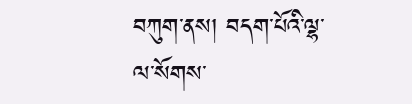བཀུག་ནས། བདག་པོའི་ལྷ་ལ་སོགས་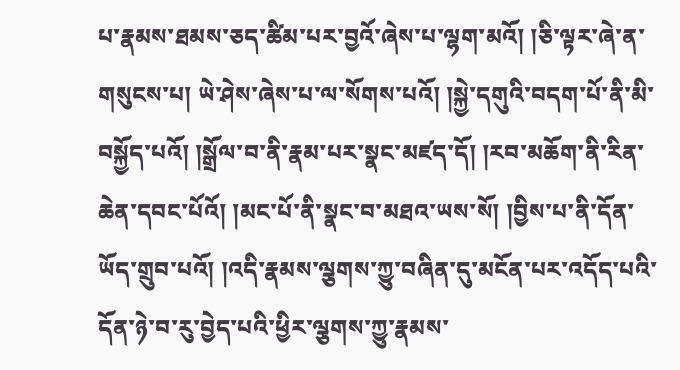པ་རྣམས་ཐམས་ཅད་ཚིམ་པར་བྱའོ་ཞེས་པ་ལྷག་མའོ། །ཅི་ལྟར་ཞེ་ན་གསུངས་པ། ཡེ་ཤེས་ཞེས་པ་ལ་སོགས་པའོ། །སྐྱེ་དགུའི་བདག་པོ་ནི་མི་བསྐྱོད་པའོ། །སྒྲོལ་བ་ནི་རྣམ་པར་སྣང་མཛད་དོ། །རབ་མཆོག་ནི་རིན་ཆེན་དབང་པོའོ། །མང་པོ་ནི་སྣང་བ་མཐའ་ཡས་སོ། །བྱིས་པ་ནི་དོན་ཡོད་གྲུབ་པའོ། །འདི་རྣམས་ལྕགས་ཀྱུ་བཞིན་དུ་མངོན་པར་འདོད་པའི་དོན་ཉེ་བ་རུ་བྱེད་པའི་ཕྱིར་ལྕགས་ཀྱུ་རྣམས་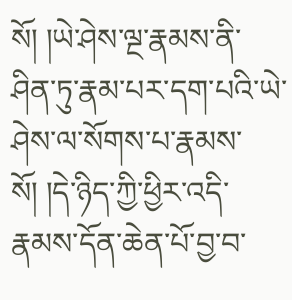སོ། །ཡེ་ཤེས་ལྔ་རྣམས་ནི་ཤིན་ཏུ་རྣམ་པར་དག་པའི་ཡེ་ཤེས་ལ་སོགས་པ་རྣམས་སོ། །དེ་ཉིད་ཀྱི་ཕྱིར་འདི་རྣམས་དོན་ཆེན་པོ་བྱ་བ་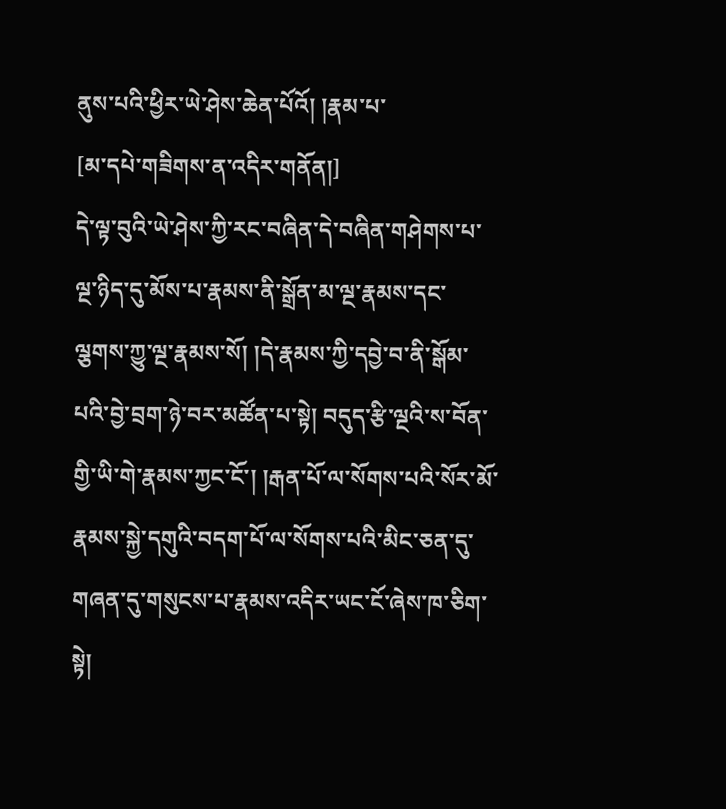ནུས་པའི་ཕྱིར་ཡེ་ཤེས་ཆེན་པོའོ། །རྣམ་པ་
[མ་དཔེ་གཟིགས་ན་འདིར་གནོན།]
དེ་ལྟ་བུའི་ཡེ་ཤེས་ཀྱི་རང་བཞིན་དེ་བཞིན་གཤེགས་པ་ལྔ་ཉིད་དུ་མོས་པ་རྣམས་ནི་སྒྲོན་མ་ལྔ་རྣམས་དང་ལྕགས་ཀྱུ་ལྔ་རྣམས་སོ། །དེ་རྣམས་ཀྱི་དབྱེ་བ་ནི་སྒོམ་པའི་བྱེ་བྲག་ཉེ་བར་མཚོན་པ་སྟེ། བདུད་རྩི་ལྔའི་ས་བོན་གྱི་ཡི་གེ་རྣམས་ཀྱང་ངོ་། །རྒན་པོ་ལ་སོགས་པའི་སོར་མོ་རྣམས་སྐྱེ་དགུའི་བདག་པོ་ལ་སོགས་པའི་མིང་ཅན་དུ་གཞན་དུ་གསུངས་པ་རྣམས་འདིར་ཡང་ངོ་ཞེས་ཁ་ཅིག་སྟེ།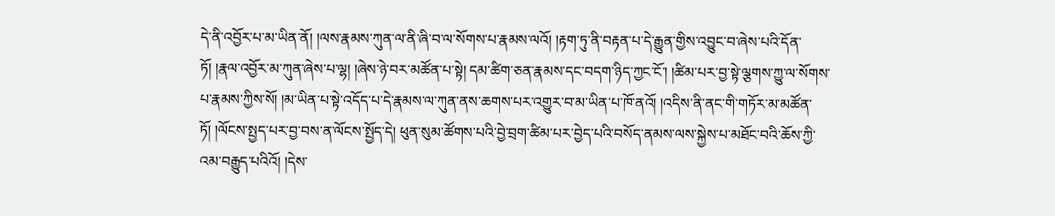དེ་ནི་འབྱོར་པ་མ་ཡིན་ནོ། །ལས་རྣམས་ཀུན་ལ་ནི་ཞི་བ་ལ་སོགས་པ་རྣམས་ལའོ། །རྟག་ཏུ་ནི་བརྟན་པ་དེ་རྒྱུན་གྱིས་འབྱུང་བ་ཞེས་པའི་དོན་ཏོ། །རྣལ་འབྱོར་མ་ཀུན་ཞེས་པ་ལྷ། །ཞེས་ཉེ་བར་མཚོན་པ་སྟེ། དམ་ཚིག་ཅན་རྣམས་དང་བདག་ཉིད་ཀྱང་ངོ་། །ཚིམ་པར་བྱ་སྟེ་ལྕགས་ཀྱུ་ལ་སོགས་པ་རྣམས་ཀྱིས་སོ། །མ་ཡིན་པ་སྟེ་འདོད་པ་དེ་རྣམས་ལ་ཀུན་ནས་ཆགས་པར་འགྱུར་བ་མ་ཡིན་པ་ཁོ་ནའོ། །འདིས་ནི་ནང་གི་གཏོར་མ་མཚོན་ཏོ། །ལོངས་སྤྱད་པར་བྱ་བས་ན་ལོངས་སྤྱོད་དེ། ཕུན་སུམ་ཚོགས་པའི་བྱེ་བྲག་ཚིམ་པར་བྱེད་པའི་བསོད་ནམས་ལས་སྐྱེས་པ་མཐོང་བའི་ཆོས་ཀྱི་འམ་བརྒྱུད་པའིའོ། །དེས་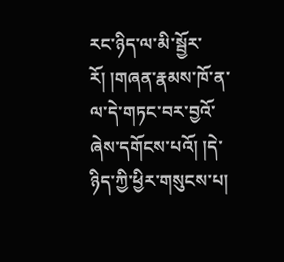རང་ཉིད་ལ་མི་སྦྱོར་རོ། །གཞན་རྣམས་ཁོ་ན་ལ་དེ་གཏང་བར་བྱའོ་ཞེས་དགོངས་པའོ། །དེ་ཉིད་ཀྱི་ཕྱིར་གསུངས་པ།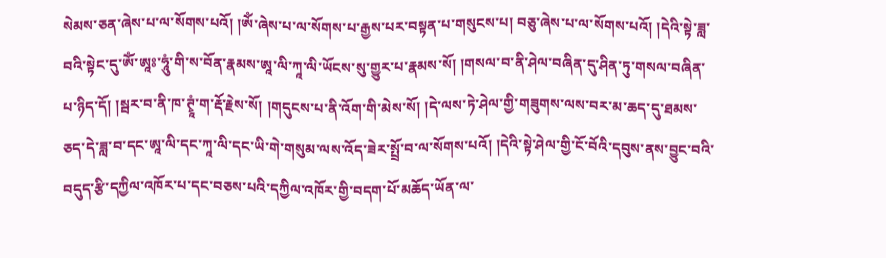སེམས་ཅན་ཞེས་པ་ལ་སོགས་པའོ། །ཨོཾ་ཞེས་པ་ལ་སོགས་པ་རྒྱས་པར་བསྟན་པ་གསུངས་པ། བཅུ་ཞེས་པ་ལ་སོགས་པའོ། །དེའི་སྟེ་ཟླ་བའི་སྟེང་དུ་ཨོཾ་ཨཱཿ་ཧཱུཾ་གི་ས་བོན་རྣམས་ཨཱ་ལི་ཀཱ་ལི་ཡོངས་སུ་གྱུར་པ་རྣམས་སོ། །གསལ་བ་ནི་ཤེལ་བཞིན་དུ་ཤིན་ཏུ་གསལ་བཞིན་པ་ཉིད་དོ། །སྦར་བ་ནི་ཁ་ཊྭཱཾ་ག་རྡོ་རྗེས་སོ། །གདུངས་པ་ནི་འོག་གི་མེས་སོ། །དེ་ལས་ཏེ་ཤེལ་གྱི་གཟུགས་ལས་བར་མ་ཆད་དུ་ཐམས་ཅད་དེ་ཟླ་བ་དང་ཨཱ་ལི་དང་ཀཱ་ལི་དང་ཡི་གེ་གསུམ་ལས་འོད་ཟེར་སྤྲོ་བ་ལ་སོགས་པའོ། །དེའི་སྟེ་ཤེལ་གྱི་ངོ་བོའི་དབུས་ནས་བྱུང་བའི་བདུད་རྩི་དཀྱིལ་འཁོར་པ་དང་བཅས་པའི་དཀྱིལ་འཁོར་གྱི་བདག་པོ་མཆོད་ཡོན་ལ་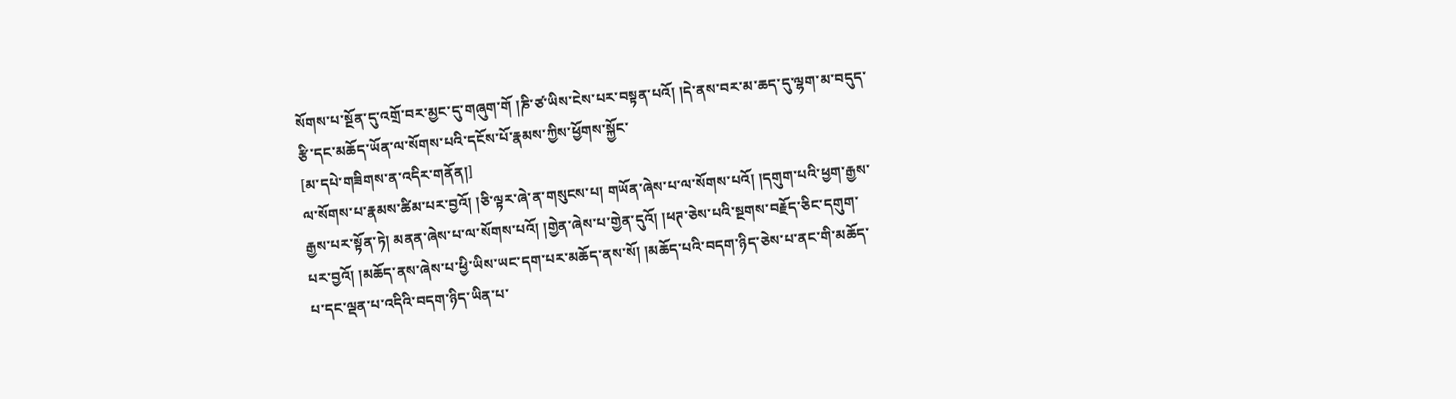སོགས་པ་སྔོན་དུ་འགྲོ་བར་མྱང་དུ་གཞུག་གོ །ཎི་ཙ་ཡིས་ངེས་པར་བསྟན་པའོ། །དེ་ནས་བར་མ་ཆད་དུ་ལྷག་མ་བདུད་རྩི་དང་མཆོད་ཡོན་ལ་སོགས་པའི་དངོས་པོ་རྣམས་ཀྱིས་ཕྱོགས་སྐྱོང་
[མ་དཔེ་གཟིགས་ན་འདིར་གནོན།]
ལ་སོགས་པ་རྣམས་ཚིམ་པར་བྱའོ། །ཅི་ལྟར་ཞེ་ན་གསུངས་པ། གཡོན་ཞེས་པ་ལ་སོགས་པའོ། །དགུག་པའི་ཕྱག་རྒྱས་རྒྱས་པར་སྟོན་ཏེ། མནན་ཞེས་པ་ལ་སོགས་པའོ། །གྱེན་ཞེས་པ་གྱེན་དུའོ། །ཕཊ་ཅེས་པའི་སྔགས་བརྗོད་ཅིང་དགུག་པར་བྱའོ། །མཆོད་ནས་ཞེས་པ་ཕྱི་ཡིས་ཡང་དག་པར་མཆོད་ནས་སོ། །མཆོད་པའི་བདག་ཉིད་ཅེས་པ་ནང་གི་མཆོད་པ་དང་ལྡན་པ་འདིའི་བདག་ཉིད་ཡིན་པ་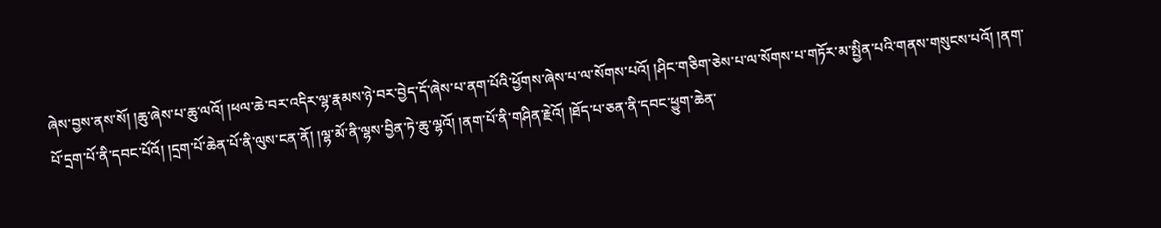ཞེས་བྱས་ནས་སོ། །ཆུ་ཞེས་པ་ཆུ་ལའོ། །ཕལ་ཆེ་བར་འདིར་ལྷ་རྣམས་ཉེ་བར་བྱེད་དོ་ཞེས་པ་ནག་པོའི་ཕྱོགས་ཞེས་པ་ལ་སོགས་པའོ། །ཤིང་གཅིག་ཅེས་པ་ལ་སོགས་པ་གཏོར་མ་སྤྱིན་པའི་གནས་གསུངས་པའོ། །ནག་པོ་དྲག་པོ་ནི་དབང་པོའོ། །དྲག་པོ་ཆེན་པོ་ནི་ལུས་ངན་ནོ། །ལྷ་མོ་ནི་ལྷས་བྱིན་ཏེ་ཆུ་ལྷའོ། །ནག་པོ་ནི་གཤིན་རྗེའོ། །ཐོད་པ་ཅན་ནི་དབང་ཕྱུག་ཆེན་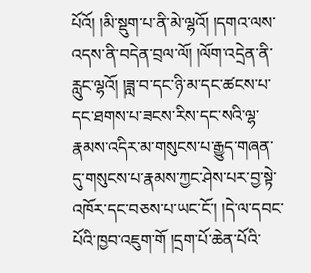པོའོ། །མི་སྡུག་པ་ནི་མེ་ལྷའོ། །དགའ་ལས་འདས་ནི་བདེན་བྲལ་ལོ། །ལོག་འདྲེན་ནི་རླུང་ལྷའོ། །ཟླ་བ་དང་ཉི་མ་དང་ཚངས་པ་དང་ཐགས་པ་ཟངས་རིས་དང་སའི་ལྷ་རྣམས་འདིར་མ་གསུངས་པ་རྒྱུད་གཞན་དུ་གསུངས་པ་རྣམས་ཀྱང་ཤེས་པར་བྱ་སྟེ་འཁོར་དང་བཅས་པ་ཡང་ངོ་། །དེ་ལ་དབང་པོའི་ཁྱབ་འཇུག་གོ །དྲག་པོ་ཆེན་པོའི་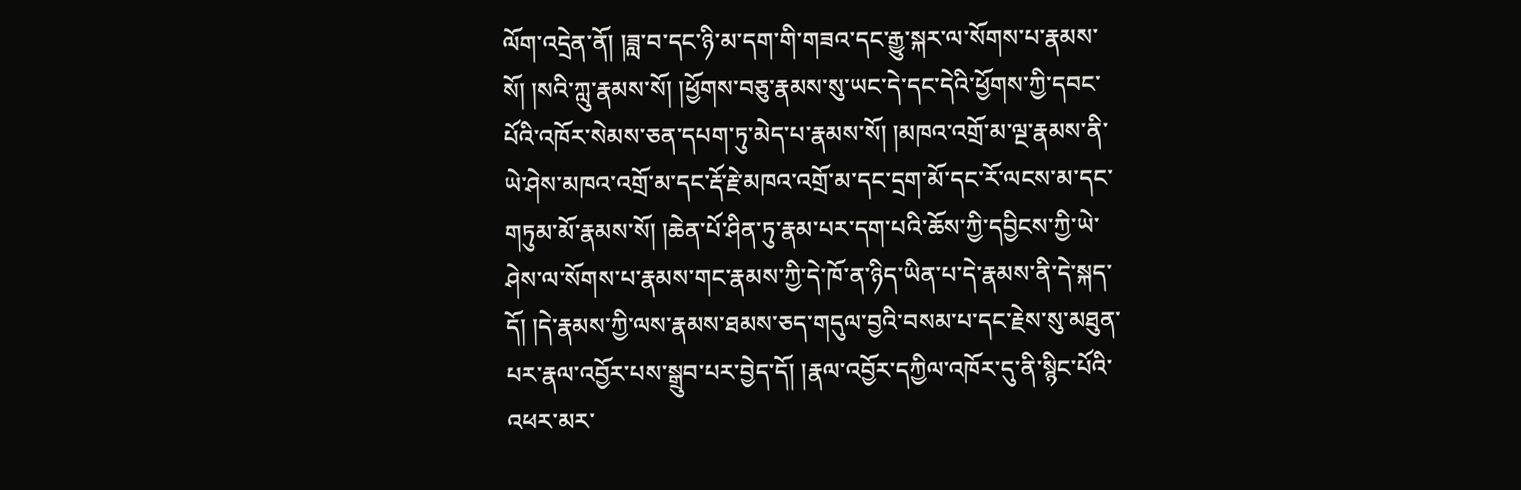ལོག་འདྲེན་ནོ། །ཟླ་བ་དང་ཉི་མ་དག་གི་གཟའ་དང་རྒྱུ་སྐར་ལ་སོགས་པ་རྣམས་སོ། །སའི་ཀླུ་རྣམས་སོ། །ཕྱོགས་བཅུ་རྣམས་སུ་ཡང་དེ་དང་དེའི་ཕྱོགས་ཀྱི་དབང་པོའི་འཁོར་སེམས་ཅན་དཔག་ཏུ་མེད་པ་རྣམས་སོ། །མཁའ་འགྲོ་མ་ལྔ་རྣམས་ནི་ཡེ་ཤེས་མཁའ་འགྲོ་མ་དང་རྡོ་རྗེ་མཁའ་འགྲོ་མ་དང་དྲག་མོ་དང་རོ་ལངས་མ་དང་གཏུམ་མོ་རྣམས་སོ། །ཆེན་པོ་ཤིན་ཏུ་རྣམ་པར་དག་པའི་ཆོས་ཀྱི་དབྱིངས་ཀྱི་ཡེ་ཤེས་ལ་སོགས་པ་རྣམས་གང་རྣམས་ཀྱི་དེ་ཁོ་ན་ཉིད་ཡིན་པ་དེ་རྣམས་ནི་དེ་སྐད་དོ། །དེ་རྣམས་ཀྱི་ལས་རྣམས་ཐམས་ཅད་གདུལ་བྱའི་བསམ་པ་དང་རྗེས་སུ་མཐུན་པར་རྣལ་འབྱོར་པས་སྒྲུབ་པར་བྱེད་དོ། །རྣལ་འབྱོར་དཀྱིལ་འཁོར་དུ་ནི་སྙིང་པོའི་འཕར་མར་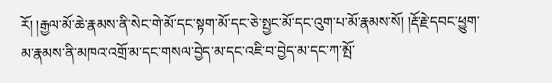རོ། །རྒྱལ་མོ་ཆེ་རྣམས་ནི་སེང་གེ་མོ་དང་སྟག་མོ་དང་ཅེ་སྤྱང་མོ་དང་འུག་པ་མོ་རྣམས་སོ། །རྡོ་རྗེ་དབང་ཕྱུག་མ་རྣམས་ནི་མཁའ་འགྲོ་མ་དང་གསལ་བྱེད་མ་དང་འཇི་བ་བྱེད་མ་དང་ཀ་མྤོ་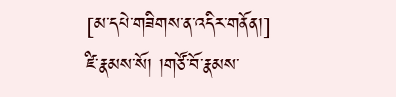[མ་དཔེ་གཟིགས་ན་འདིར་གནོན།]
ཛི་རྣམས་སོ། །གཙོ་བོ་རྣམས་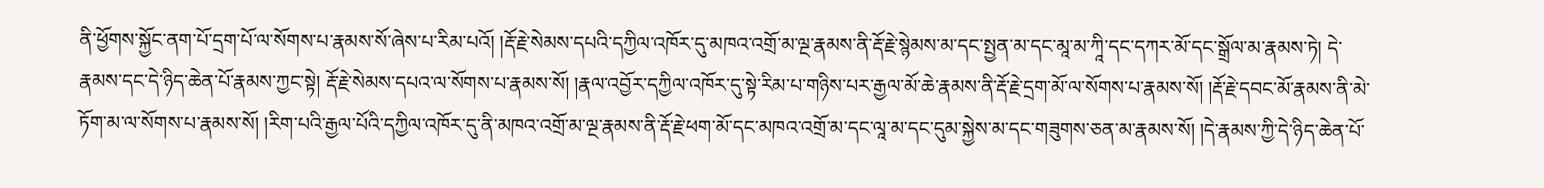ནི་ཕྱོགས་སྐྱོང་ནག་པོ་དྲག་པོ་ལ་སོགས་པ་རྣམས་སོ་ཞེས་པ་རིམ་པའོ། །རྡོ་རྗེ་སེམས་དཔའི་དཀྱིལ་འཁོར་དུ་མཁའ་འགྲོ་མ་ལྔ་རྣམས་ནི་རྡོ་རྗེ་སྙེམས་མ་དང་སྤྱན་མ་དང་མཱ་མ་ཀཱི་དང་དཀར་མོ་དང་སྒྲོལ་མ་རྣམས་ཏེ། དེ་རྣམས་དང་དེ་ཉིད་ཆེན་པོ་རྣམས་ཀྱང་སྟེ། རྡོ་རྗེ་སེམས་དཔའ་ལ་སོགས་པ་རྣམས་སོ། །རྣལ་འབྱོར་དཀྱིལ་འཁོར་དུ་སྟེ་རིམ་པ་གཉིས་པར་རྒྱལ་མོ་ཆེ་རྣམས་ནི་རྡོ་རྗེ་དྲག་མོ་ལ་སོགས་པ་རྣམས་སོ། །རྡོ་རྗེ་དབང་མོ་རྣམས་ནི་མེ་ཏོག་མ་ལ་སོགས་པ་རྣམས་སོ། །རིག་པའི་རྒྱལ་པོའི་དཀྱིལ་འཁོར་དུ་ནི་མཁའ་འགྲོ་མ་ལྔ་རྣམས་ནི་རྡོ་རྗེ་ཕག་མོ་དང་མཁའ་འགྲོ་མ་དང་ལཱ་མ་དང་དུམ་སྐྱེས་མ་དང་གཟུགས་ཅན་མ་རྣམས་སོ། །དེ་རྣམས་ཀྱི་དེ་ཉིད་ཆེན་པོ་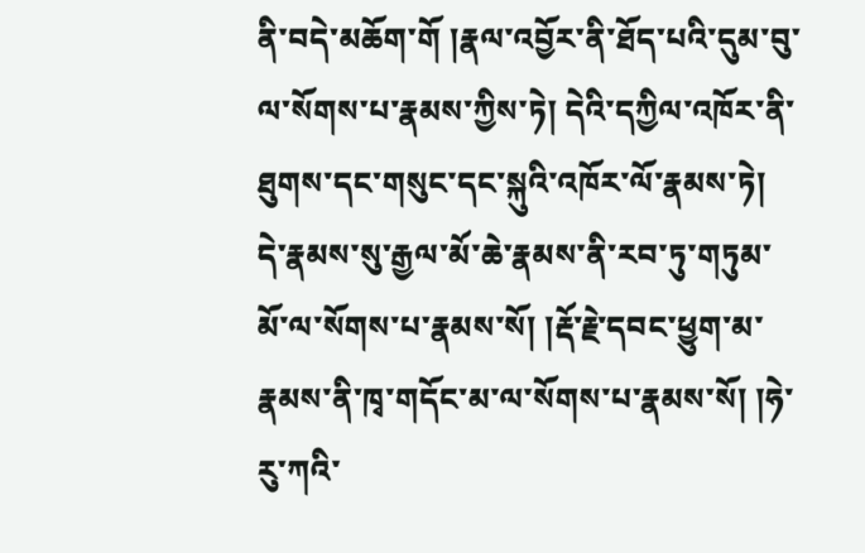ནི་བདེ་མཆོག་གོ །རྣལ་འབྱོར་ནི་ཐོད་པའི་དུམ་བུ་ལ་སོགས་པ་རྣམས་ཀྱིས་ཏེ། དེའི་དཀྱིལ་འཁོར་ནི་ཐུགས་དང་གསུང་དང་སྐུའི་འཁོར་ལོ་རྣམས་ཏེ། དེ་རྣམས་སུ་རྒྱལ་མོ་ཆེ་རྣམས་ནི་རབ་ཏུ་གཏུམ་མོ་ལ་སོགས་པ་རྣམས་སོ། །རྡོ་རྗེ་དབང་ཕྱུག་མ་རྣམས་ནི་ཁྭ་གདོང་མ་ལ་སོགས་པ་རྣམས་སོ། །ཧེ་རུ་ཀའི་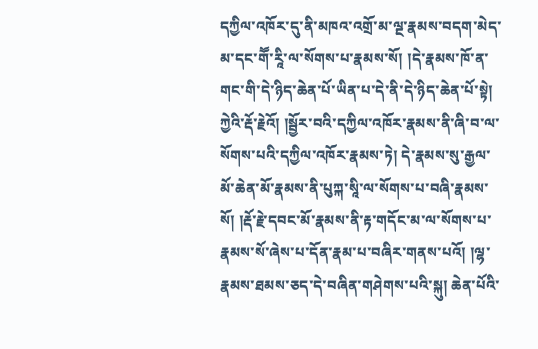དཀྱིལ་འཁོར་དུ་ནི་མཁའ་འགྲོ་མ་ལྔ་རྣམས་བདག་མེད་མ་དང་གཽ་རཱི་ལ་སོགས་པ་རྣམས་སོ། །དེ་རྣམས་ཁོ་ན་གང་གི་དེ་ཉིད་ཆེན་པོ་ཡིན་པ་དེ་ནི་དེ་ཉིད་ཆེན་པོ་སྟེ། ཀྱེའི་རྡོ་རྗེའོ། །སྦྱོར་བའི་དཀྱིལ་འཁོར་རྣམས་ནི་ཞི་བ་ལ་སོགས་པའི་དཀྱིལ་འཁོར་རྣམས་ཏེ། དེ་རྣམས་སུ་རྒྱལ་མོ་ཆེན་མོ་རྣམས་ནི་པུཀྐ་སཱི་ལ་སོགས་པ་བཞི་རྣམས་སོ། །རྡོ་རྗེ་དབང་མོ་རྣམས་ནི་རྟ་གདོང་མ་ལ་སོགས་པ་རྣམས་སོ་ཞེས་པ་དོན་རྣམ་པ་བཞིར་གནས་པའོ། །ལྷ་རྣམས་ཐམས་ཅད་དེ་བཞིན་གཤེགས་པའི་སྐུ། ཆེན་པོའི་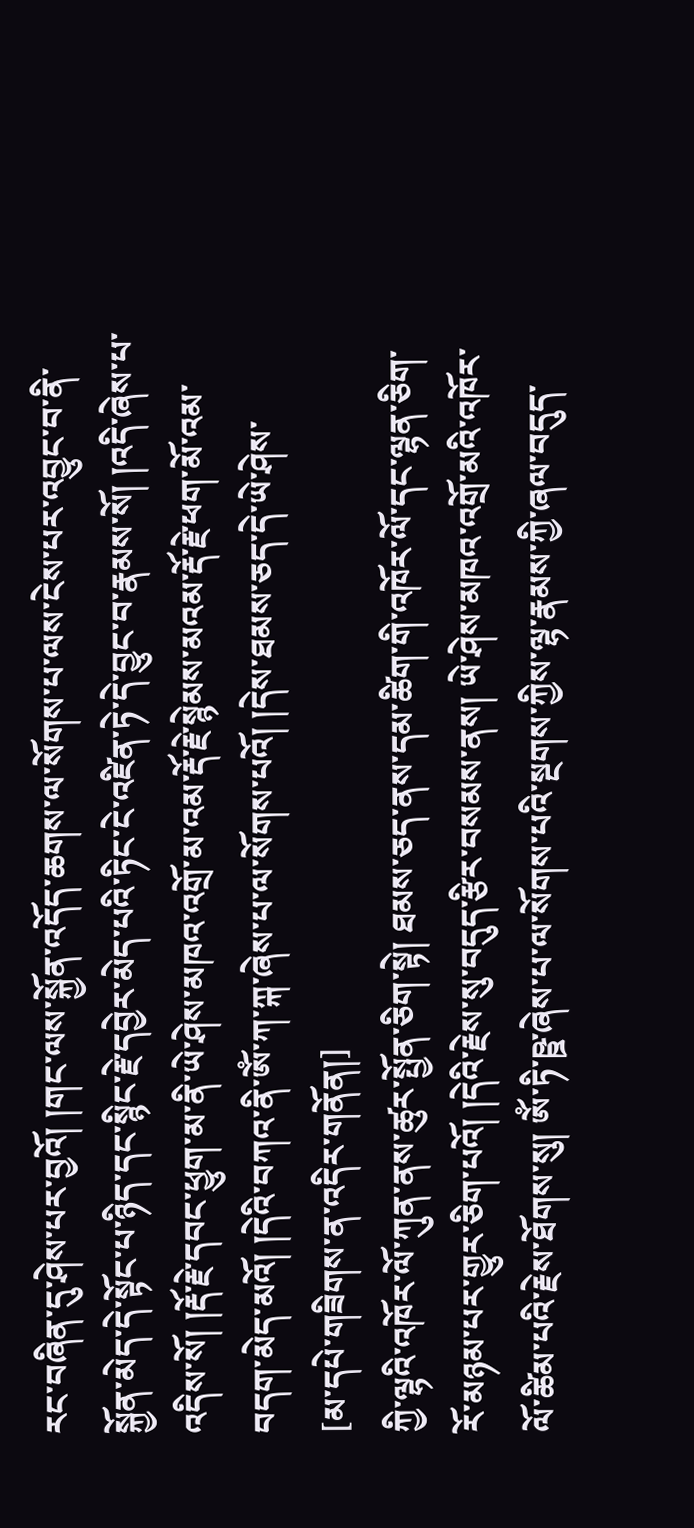རང་བཞིན་དུ་ཤེས་པར་བྱའོ། །གང་ལས་སྐྱོན་འདོད་ཆགས་ལ་སོགས་པ་ལས་ངེས་པར་འབྱུང་བ་ནི་སྐྱོན་མེད་དེ་སྟོང་པ་ཉིད་དང་སྙིང་རྗེ་དབྱེར་མེད་པའི་ཏིང་ངེ་འཛིན་ཏེ་དེ་བྱུང་བ་རྣམས་སོ། །འདི་ཞེས་པ་འདིས་སོ། །རྡོ་རྗེ་དབང་ཕྱུག་མ་ནི་ཡེ་ཤེས་མཁའ་འགྲོ་མ་འམ་རྡོ་རྗེ་སྙེམས་མའམ་རྡོ་རྗེ་ཕག་མོ་འམ་བདག་མེད་མའོ། །དེའི་བཀའ་ནི་ཨོཾ་ཀ་ཀྐ་ཞེས་པ་ལ་སོགས་པའོ། །དེས་ཐམས་ཅད་དེ་ཡེ་ཤེས་
[མ་དཔེ་གཟིགས་ན་འདིར་གནོན།]
ཀྱི་ལྷའི་འཁོར་ལོ་ཀུན་ནས་ཚུར་སྤྱོན་ཅིག་སྟེ། ཐམས་ཅད་ནས་དམ་ཚིག་གི་འཁོར་ལོ་དང་ལྷན་ཅིག་རོ་མཉམ་པར་གྱུར་ཅིག་པའོ། །དེའི་རྗེས་སུ་བདུད་རྩིར་བསམས་ནས། ཡེ་ཤེས་མཁའ་འགྲོ་མའི་འཁོར་ལོ་ཚིམ་པའི་རྗེས་ཐོགས་སུ། ཨོཾ་ཏི་ཥྛ་ཞེས་པ་ལ་སོགས་པའི་སྔགས་ཀྱིས་ལྷ་རྣམས་ཀྱི་ཞལ་བདུད་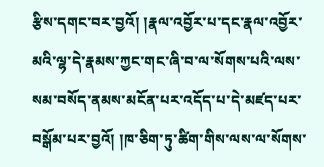རྩིས་དགང་བར་བྱའོ། །རྣལ་འབྱོར་པ་དང་རྣལ་འབྱོར་མའི་ལྷ་དེ་རྣམས་ཀྱང་གང་ཞི་བ་ལ་སོགས་པའི་ལས་སམ་བསོད་ནམས་མངོན་པར་འདོད་པ་དེ་མཛད་པར་བསྒོམ་པར་བྱའོ། །ཁ་ཅིག་ཏུ་ཚིག་གིས་ལས་ལ་སོགས་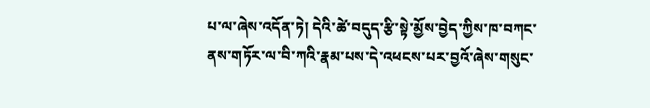པ་ལ་ཞེས་འདོན་ཏེ། དེའི་ཚེ་བདུད་རྩི་སྟེ་མྱོས་བྱེད་ཀྱིས་ཁ་བཀང་ནས་གཏོར་ལ་བི་ཀའི་རྣམ་པས་དེ་འཕངས་པར་བྱའོ་ཞེས་གསུང་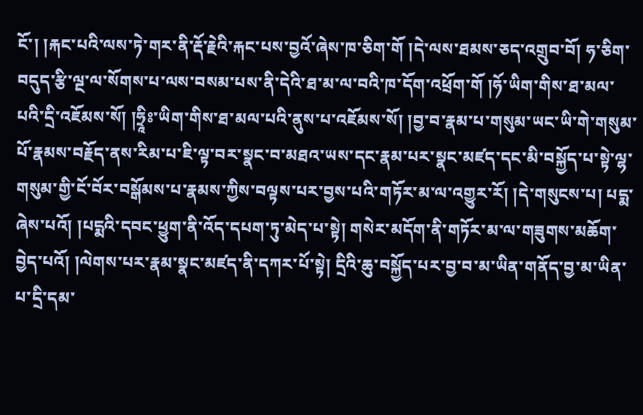ངོ་། །རྐང་པའི་ལས་ཏེ་གར་ནི་རྡོ་རྗེའི་རྐང་པས་བྱའོ་ཞེས་ཁ་ཅིག་གོ །དེ་ལས་ཐམས་ཅད་འགྲུབ་བོ། ཧ་ཅིག་བདུད་རྩི་ལྔ་ལ་སོགས་པ་ལས་བསམ་པས་ནི་དེའི་ཐ་མ་ལ་བའི་ཁ་དོག་འཕྲོག་གོ །ཧོ་ཡིག་གིས་ཐ་མལ་པའི་དྲི་འཇོམས་སོ། །ཧྲཱིཿ་ཡིག་གིས་ཐ་མལ་པའི་ནུས་པ་འཇོམས་སོ། །བྱ་བ་རྣམ་པ་གསུམ་ཡང་ཡི་གེ་གསུམ་པོ་རྣམས་བརྗོད་ནས་རིམ་པ་ཇི་ལྟ་བར་སྣང་བ་མཐའ་ཡས་དང་རྣམ་པར་སྣང་མཛད་དང་མི་བསྐྱོད་པ་སྟེ་ལྷ་གསུམ་གྱི་ངོ་བོར་བསྒོམས་པ་རྣམས་ཀྱིས་བལྟས་པར་བྱས་པའི་གཏོར་མ་ལ་འགྱུར་རོ། །དེ་གསུངས་པ། པདྨ་ཞེས་པའོ། །པདྨའི་དབང་ཕྱུག་ནི་འོད་དཔག་ཏུ་མེད་པ་སྟེ། གསེར་མདོག་ནི་གཏོར་མ་ལ་གཟུགས་མཆོག་བྱེད་པའོ། །ལེགས་པར་རྣམ་སྣང་མཛད་ནི་དཀར་པོ་སྟེ། དྲིའི་ཆུ་བསྐྱོད་པར་བྱ་བ་མ་ཡིན་གནོད་བྱ་མ་ཡིན་པ་དྲི་དམ་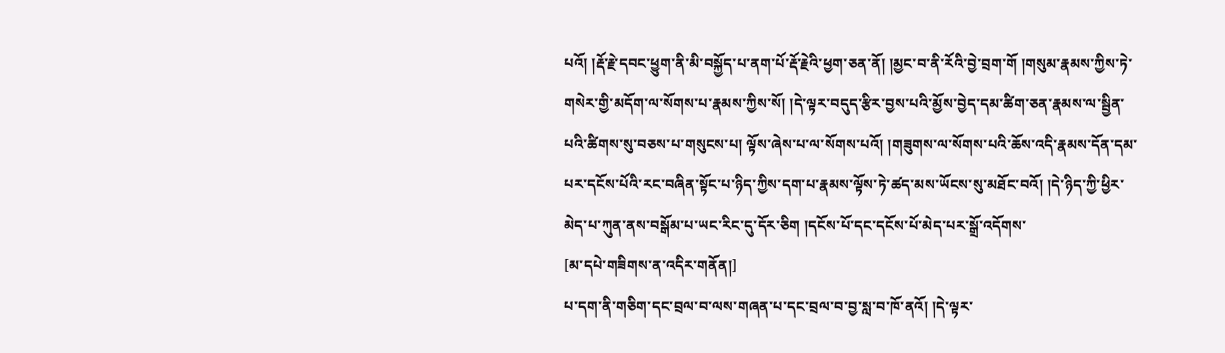པའོ། །རྡོ་རྗེ་དབང་ཕྱུག་ནི་མི་བསྐྱོད་པ་ནག་པོ་རྡོ་རྗེའི་ཕྱག་ཅན་ནོ། །མྱང་བ་ནི་རོའི་བྱེ་བྲག་གོ །གསུམ་རྣམས་ཀྱིས་ཏེ་གསེར་གྱི་མདོག་ལ་སོགས་པ་རྣམས་ཀྱིས་སོ། །དེ་ལྟར་བདུད་རྩིར་བྱས་པའི་མྱོས་བྱེད་དམ་ཚིག་ཅན་རྣམས་ལ་སྦྱིན་པའི་ཚིགས་སུ་བཅས་པ་གསུངས་པ། ལྟོས་ཞེས་པ་ལ་སོགས་པའོ། །གཟུགས་ལ་སོགས་པའི་ཆོས་འདི་རྣམས་དོན་དམ་པར་དངོས་པོའི་རང་བཞིན་སྟོང་པ་ཉིད་ཀྱིས་དག་པ་རྣམས་ལྟོས་ཏེ་ཚད་མས་ཡོངས་སུ་མཐོང་བའོ། །དེ་ཉིད་ཀྱི་ཕྱིར་མེད་པ་ཀུན་ནས་བསྒོམ་པ་ཡང་རིང་དུ་དོར་ཅིག །དངོས་པོ་དང་དངོས་པོ་མེད་པར་སྒྲོ་འདོགས་
[མ་དཔེ་གཟིགས་ན་འདིར་གནོན།]
པ་དག་ནི་གཅིག་དང་བྲལ་བ་ལས་གཞན་པ་དང་བྲལ་བ་བྱ་སླ་བ་ཁོ་ནའོ། །དེ་ལྟར་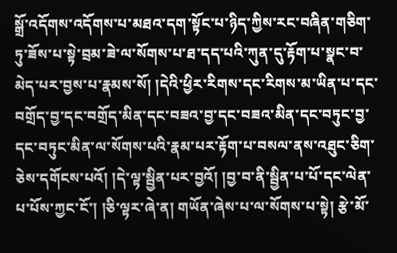སྒྲོ་འདོགས་འདོགས་པ་མཐའ་དག་སྟོང་པ་ཉིད་ཀྱིས་རང་བཞིན་གཅིག་ཏུ་ཟོས་པ་སྟེ་བྲམ་ཟེ་ལ་སོགས་པ་ཐ་དད་པའི་ཀུན་དུ་རྟོག་པ་སྣང་བ་མེད་པར་བྱས་པ་རྣམས་སོ། །དེའི་ཕྱིར་རིགས་དང་རིགས་མ་ཡིན་པ་དང་བགྲོད་བྱ་དང་བགྲོད་མིན་དང་བཟའ་བྱ་དང་བཟའ་མིན་དང་བཏུང་བྱ་དང་བཏུང་མིན་ལ་སོགས་པའི་རྣམ་པར་རྟོག་པ་བསལ་ནས་འཐུང་ཅིག་ཅེས་དགོངས་པའོ། །དེ་ལྟ་སྦྱིན་པར་བྱའོ། །བྱ་བ་ནི་སྦྱིན་པ་པོ་དང་ལེན་པ་པོས་ཀྱང་ངོ་། །ཅི་ལྟར་ཞེ་ན། གཡོན་ཞེས་པ་ལ་སོགས་པ་སྟེ། རྩེ་མོ་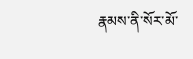རྣམས་ནི་སོར་མོ་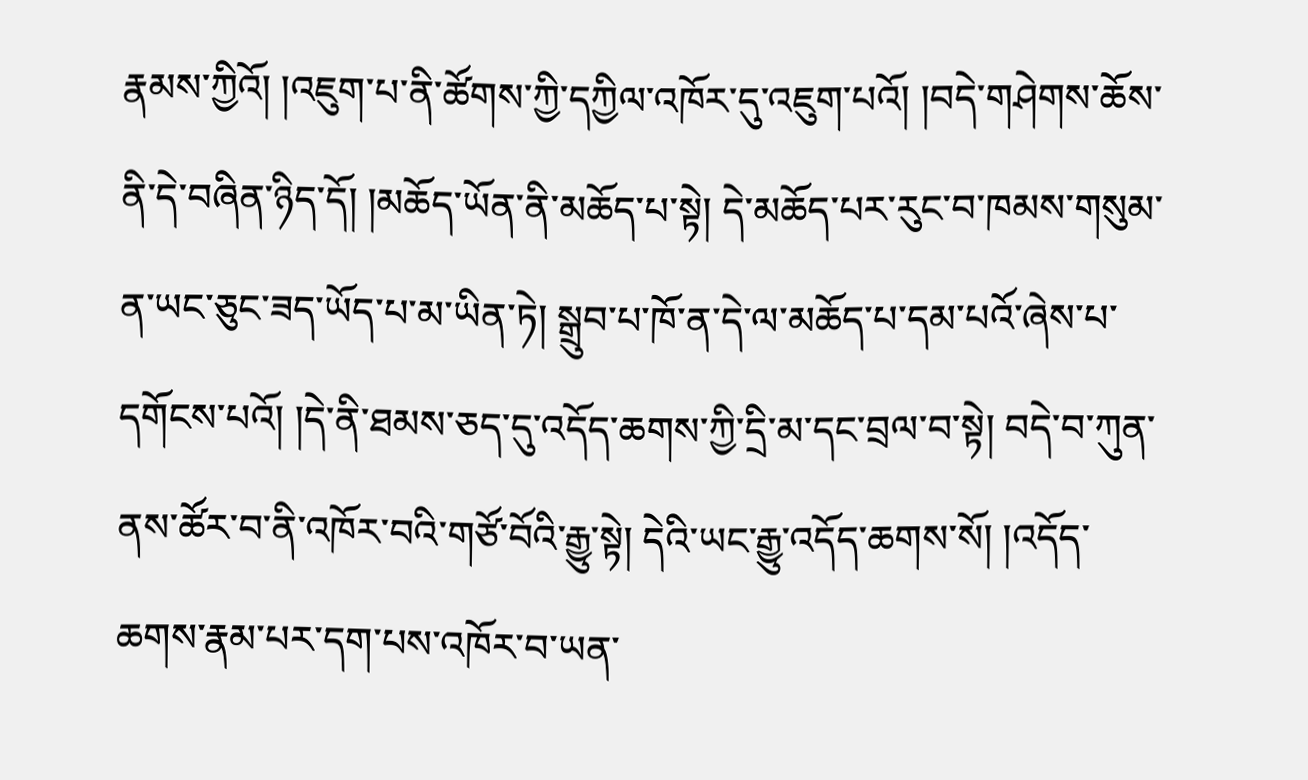རྣམས་ཀྱིའོ། །འཇུག་པ་ནི་ཚོགས་ཀྱི་དཀྱིལ་འཁོར་དུ་འཇུག་པའོ། །བདེ་གཤེགས་ཆོས་ནི་དེ་བཞིན་ཉིད་དོ། །མཆོད་ཡོན་ནི་མཆོད་པ་སྟེ། དེ་མཆོད་པར་རུང་བ་ཁམས་གསུམ་ན་ཡང་ཅུང་ཟད་ཡོད་པ་མ་ཡིན་ཏེ། སྒྲུབ་པ་ཁོ་ན་དེ་ལ་མཆོད་པ་དམ་པའོ་ཞེས་པ་དགོངས་པའོ། །དེ་ནི་ཐམས་ཅད་དུ་འདོད་ཆགས་ཀྱི་དྲི་མ་དང་བྲལ་བ་སྟེ། བདེ་བ་ཀུན་ནས་ཚོར་བ་ནི་འཁོར་བའི་གཙོ་བོའི་རྒྱུ་སྟེ། དེའི་ཡང་རྒྱུ་འདོད་ཆགས་སོ། །འདོད་ཆགས་རྣམ་པར་དག་པས་འཁོར་བ་ཡན་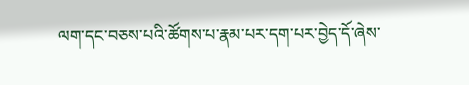ལག་དང་བཅས་པའི་ཚོགས་པ་རྣམ་པར་དག་པར་བྱེད་དོ་ཞེས་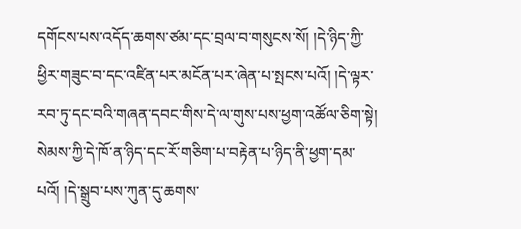དགོངས་པས་འདོད་ཆགས་ཙམ་དང་བྲལ་བ་གསུངས་སོ། །དེ་ཉིད་ཀྱི་ཕྱིར་གཟུང་བ་དང་འཛིན་པར་མངོན་པར་ཞེན་པ་སྤངས་པའོ། །དེ་ལྟར་རབ་ཏུ་དང་བའི་གཞན་དབང་གིས་དེ་ལ་གུས་པས་ཕྱག་འཚོལ་ཅིག་སྟེ། སེམས་ཀྱི་དེ་ཁོ་ན་ཉིད་དང་རོ་གཅིག་པ་བརྟེན་པ་ཉིད་ནི་ཕྱག་དམ་པའོ། །དེ་སྒྲུབ་པས་ཀུན་དུ་ཆགས་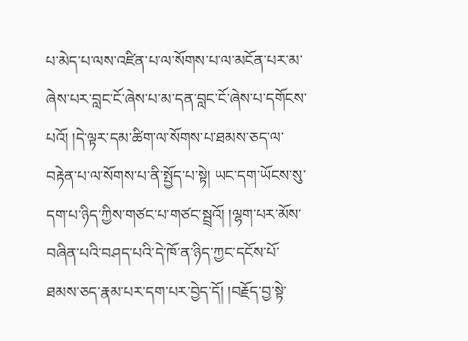པ་མེད་པ་ལས་འཛིན་པ་ལ་སོགས་པ་ལ་མངོན་པར་མ་ཞེས་པར་བླང་ངོ་ཞེས་པ་མ་དན་བླང་ངོ་ཞེས་པ་དགོངས་པའོ། །དེ་ལྟར་དམ་ཚིག་ལ་སོགས་པ་ཐམས་ཅད་ལ་བརྟེན་པ་ལ་སོགས་པ་ནི་སྤྱོད་པ་སྟེ། ཡང་དག་ཡོངས་སུ་དག་པ་ཉིད་ཀྱིས་གཙང་པ་གཙང་སྦྲའོ། །ལྷག་པར་མོས་བཞིན་པའི་བཤད་པའི་དེ་ཁོ་ན་ཉིད་ཀྱང་དངོས་པོ་ཐམས་ཅད་རྣམ་པར་དག་པར་བྱེད་དོ། །བརྗོད་བྱ་སྟེ་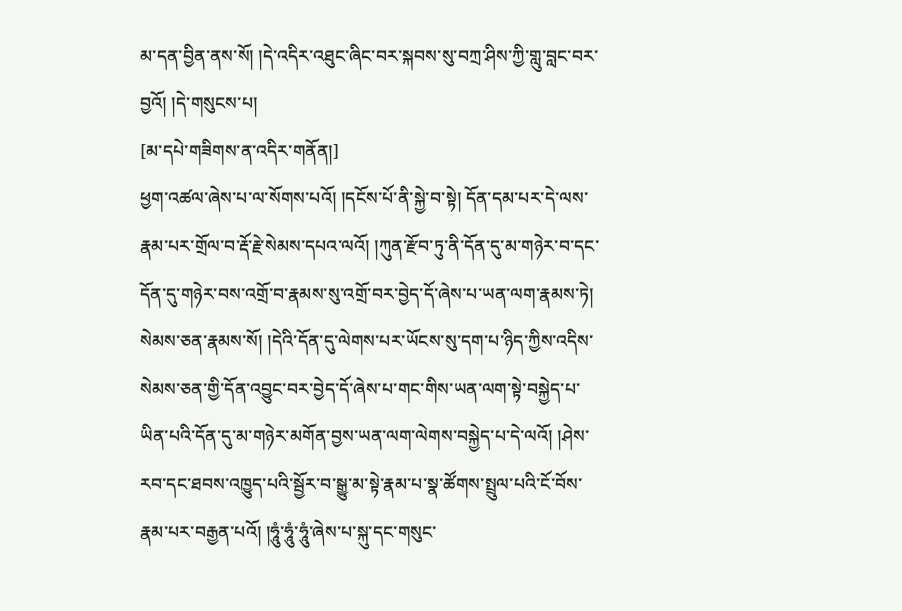མ་དན་བྱིན་ནས་སོ། །དེ་འདིར་འཐུང་ཞིང་བར་སྐབས་སུ་བཀྲ་ཤིས་ཀྱི་གླུ་བླང་བར་བྱའོ། །དེ་གསུངས་པ།
[མ་དཔེ་གཟིགས་ན་འདིར་གནོན།]
ཕྱག་འཚལ་ཞེས་པ་ལ་སོགས་པའོ། །དངོས་པོ་ནི་སྐྱེ་བ་སྟེ། དོན་དམ་པར་དེ་ལས་རྣམ་པར་གྲོལ་བ་རྡོ་རྗེ་སེམས་དཔའ་ལའོ། །ཀུན་རྫོབ་ཏུ་ནི་དོན་དུ་མ་གཉེར་བ་དང་དོན་དུ་གཉེར་བས་འགྲོ་བ་རྣམས་སུ་འགྲོ་བར་བྱེད་དོ་ཞེས་པ་ཡན་ལག་རྣམས་ཏེ། སེམས་ཅན་རྣམས་སོ། །དེའི་དོན་དུ་ལེགས་པར་ཡོངས་སུ་དག་པ་ཉིད་ཀྱིས་འདིས་སེམས་ཅན་གྱི་དོན་འབྱུང་བར་བྱེད་དོ་ཞེས་པ་གང་གིས་ཡན་ལག་སྟེ་བསྐྱེད་པ་ཡིན་པའི་དོན་དུ་མ་གཉེར་མགོན་བྱས་ཡན་ལག་ལེགས་བསྐྱེད་པ་དེ་ལའོ། །ཤེས་རབ་དང་ཐབས་འཁྱུད་པའི་སྦྱོར་བ་སྒྱུ་མ་སྟེ་རྣམ་པ་སྣ་ཚོགས་སྤྲུལ་པའི་ངོ་བོས་རྣམ་པར་བརྒྱན་པའོ། །ཧཱུཾ་ཧཱུཾ་ཧཱུཾ་ཞེས་པ་སྐུ་དང་གསུང་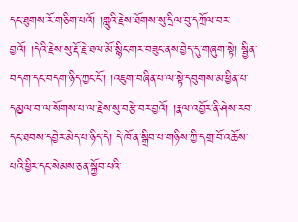དང་ཐུགས་རོ་གཅིག་པའོ། །གླུའི་རྗེས་ཐོགས་སུ་དྲིལ་བུ་དཀྲོལ་བར་བྱའོ། །དེའི་རྗེས་སུ་རྡོ་རྗེ་ཐལ་མོ་སྙིང་གར་བཟུང་ནས་བྱེད་དུ་གཞུག་སྟེ། སྦྱིན་བདག་དང་བདག་ཉིད་ཀྱང་ངོ་། །འཇུག་བཞིན་པ་ལ་སྟེ་དབུགས་མ་ཕྱིན་པ་དམྱལ་བ་ལ་སོགས་པ་ལ་རྗེས་སུ་བརྩེ་བར་བྱའོ། །རྣལ་འབྱོར་ནི་ཤེས་རབ་དང་ཐབས་དབྱེར་མེད་པ་ཉིད་དེ། དེ་ཁོ་ན་སྒྲིབ་པ་གཉིས་ཀྱི་དགྲ་བོ་འཆོས་པའི་ཕྱིར་དང་སེམས་ཅན་སྐྱོབ་པའི་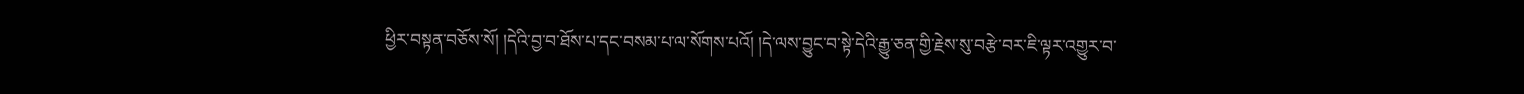ཕྱིར་བསྟན་བཅོས་སོ། །དེའི་བྱ་བ་ཐོས་པ་དང་བསམ་པ་ལ་སོགས་པའོ། །དེ་ལས་བྱུང་བ་སྟེ་དེའི་རྒྱུ་ཅན་གྱི་རྗེས་སུ་བརྩེ་བར་ཇི་ལྟར་འགྱུར་བ་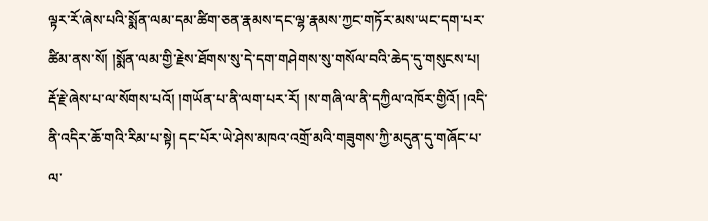ལྟར་རོ་ཞེས་པའི་སྨོན་ལམ་དམ་ཚིག་ཅན་རྣམས་དང་ལྷ་རྣམས་ཀྱང་གཏོར་མས་ཡང་དག་པར་ཚིམ་ནས་སོ། །སྨོན་ལམ་གྱི་རྗེས་ཐོགས་སུ་དེ་དག་གཤེགས་སུ་གསོལ་བའི་ཆེད་དུ་གསུངས་པ། རྡོ་རྗེ་ཞེས་པ་ལ་སོགས་པའོ། །གཡོན་པ་ནི་ལག་པར་རོ། །ས་གཞི་ལ་ནི་དཀྱིལ་འཁོར་གྱིའོ། །འདི་ནི་འདིར་ཆོ་གའི་རིམ་པ་སྟེ། དང་པོར་ཡེ་ཤེས་མཁའ་འགྲོ་མའི་གཟུགས་ཀྱི་མདུན་དུ་གཞོང་པ་ལ་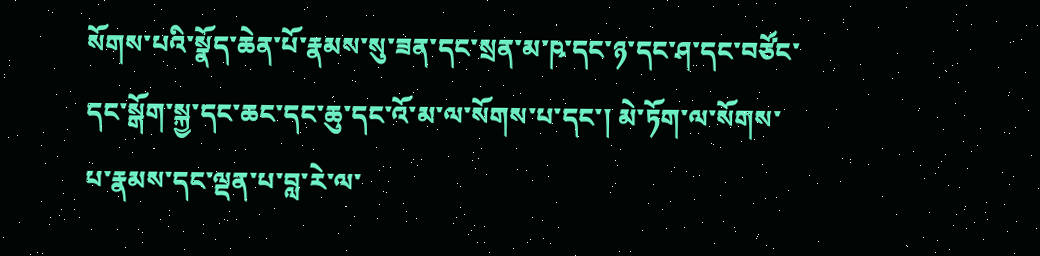སོགས་པའི་སྣོད་ཆེན་པོ་རྣམས་སུ་ཟན་དང་སྲན་མ་ཥ་དང་ཉ་དང་ཤ་དང་བཙོང་དང་སྒོག་སྐྱ་དང་ཆང་དང་ཆུ་དང་འོ་མ་ལ་སོགས་པ་དང་། མེ་ཏོག་ལ་སོགས་པ་རྣམས་དང་ལྡན་པ་བླ་རེ་ལ་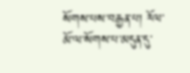སོགས་པས་བརྒྱན་པ། རོལ་མོ་ལ་སོགས་པ་མདུན་དུ་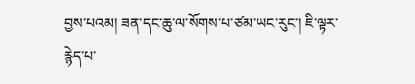བྱས་པའམ། ཟན་དང་ཆུ་ལ་སོགས་པ་ཙམ་ཡང་རུང་། ཇི་ལྟར་རྙེད་པ་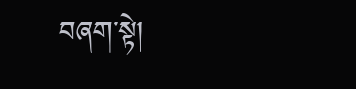བཞག་སྟེ།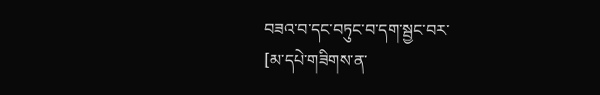བཟའ་བ་དང་བཏུང་བ་དག་སྦྱང་བར་
[མ་དཔེ་གཟིགས་ན་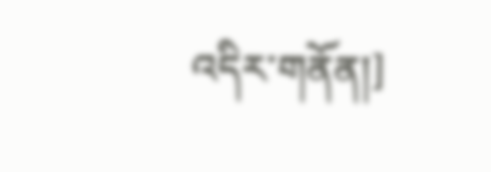འདིར་གནོན།]